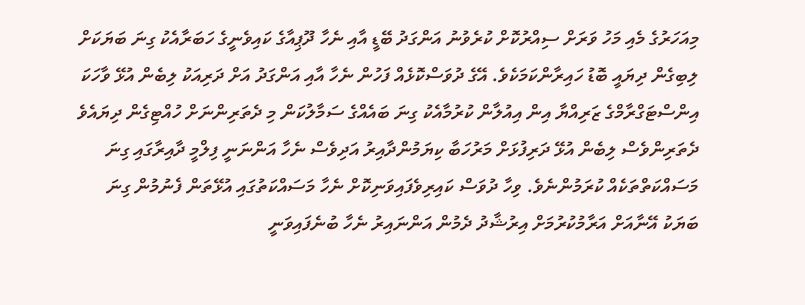މިއަހަރުގެ މެއި މަހު ވަރަށް ސިއްރުކޮށް ކުރެވުނު އަންގަދު ބޭޑީ އާއި ނެހާ ދޫޕިއާގެ ކައިވެނީގެ ހަބަރާއެކު ގިނަ ބަޔަކަށް ލިބިގެން ދިޔައީ ބޮޑު ހައިރާންކަމަކެވެ. އޭގެ ދުވަސްކޮޅެއް ފަހުން ނެހާ އާއި އަންގަދު އަށް ދަރިއަކު ލިބެން އުޅޭ ވާހަކަ އިންސްޓަގްރާމްގެ ޒަރިއްޔާ އިން އިއުލާން ކުރުމާއެކު ގިނަ ބައެއްގެ ސަމާލުކަން މި ދެތަރިންނަށް ހުއްޓިގެން ދިޔައެވެ
ދެތަރިންވެސް ލިބެން އުޅޭ ދަރިފުޅަށް މަރުހަބާ ކިޔަމުންދާއިރު އަދިވެސް ނެހާ އަންނަނީ ފިލްމީ ދާއިރާގައި ގިނަ މަސައްކަތްތަކެއް ކުރަމުންނެވެ. ވިހާ ދުވަސް ކައިރިވެފައިވަނިކޮށް ނެހާ މަސައްކަތުގައި އުޅޭތަން ފެނުމުން ގިނަ ބަޔަކު އޭނާއަށް އަރާމުކުރުމަށް އިރުޝާދު ދެމުން އަންނައިރު ނެހާ ބުނެފައިވަނީ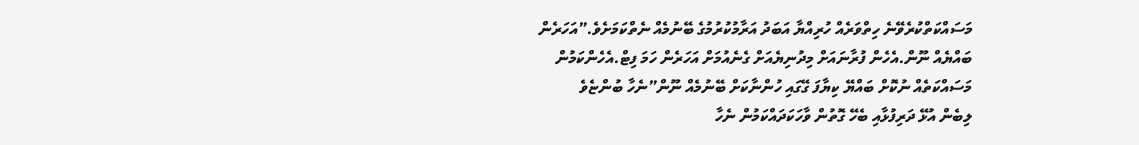މަސައްކަތްކުރެވޭނެ ހިތްވަރެއް ހުރިއްޔާ އަބަދު އަރާމުކުރުމުގެ ބޭނުމެއް ނެތްކަމަށެވެ.”އަހަރެން ބައްޔެއް ނޫން.އެހެން ފުރާނައަށް މިދުނިޔެއަށް ގެނެއުމަށް އަހަރެން ހަމަ ފިޓް.އެހެންކަމުން މަސައްކަތެއް ނުކޮށް ބައްޔޭ ކިޔާފަ ގޭގައި ހުންނާކަށް ބޭނުމެއް ނޫން”ނެހާ ބުންޏެވެ
ލިބެން އުޅޭ ދަރިފުޅާއި ބެހޭ ގޮތުން ވާހަކަދައްކަމުން ނެހާ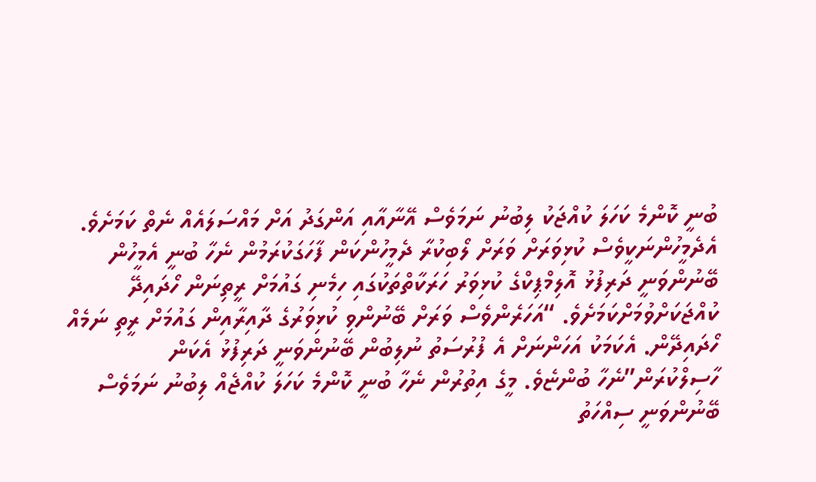ބުނީ ކޮންމެ ކަހަލަ ކުއްޖަކު ލިބުނު ނަމަވެސް އޭނާއާއި އަންގަދު އަށް މައްސަލައެއް ނެތް ކަމަށެވެ. އެދެމީހުންނަކީވެސް ކުޅިވަރަށް ވަރަށް ލޯބިކުރާ ދެމީހުންކަން ފާހަގަކުރަމުން ނެހާ ބުނީ އެމީހުން ބޭނުންވަނީ ދަރިފުޅު އޮލިމްޕިކްގެ ކުޅިވަރު ހަރަކާތްތަކުގައި ހިމެނި ގައުމަށް ރީތިނަން ހޯދައިދޭ ކުއްޖަކަށްވުމަށްކަމަށެވެ. “އަހަރެންވެސް ވަރަށް ބޭނުންވި ކުޅިވަރުގެ ދާއިރާއިން ގައުމަށް ރީތި ނަމެއް ހޯދައިދޭން. އެކަމަކު އަހަންނަށް އެ ފުރުސަތު ނުލިބުން ބޭނުންވަނީ ދަރިފުޅު އެކަން ހާސިލްކުރަން”ނެހާ ބުންޏެވެ. މީގެ އިތުރުން ނެހާ ބުނީ ކޮންމެ ކަހަލަ ކުއްޖެއް ލިބުނު ނަމަވެސް ބޭނުންވަނީ ސިއްހަތު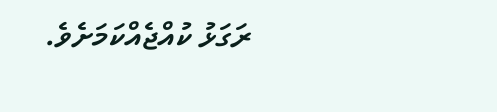ރަގަޅު ކުއްޖެއްކަމަށެވެ.